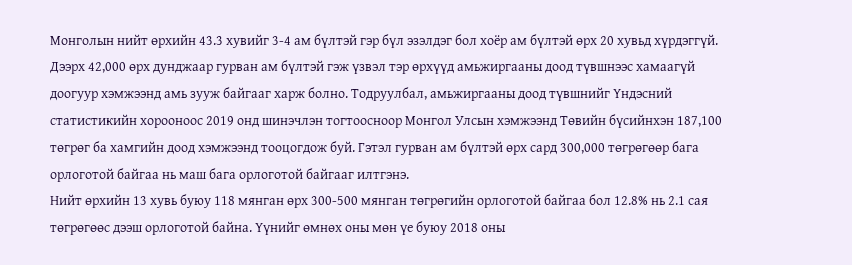Монголын нийт өрхийн 43.3 хувийг 3-4 ам бүлтэй гэр бүл эзэлдэг бол хоёр ам бүлтэй өрх 20 хувьд хүрдэггүй. Дээрх 42,000 өрх дунджаар гурван ам бүлтэй гэж үзвэл тэр өрхүүд амьжиргааны доод түвшнээс хамаагүй доогуур хэмжээнд амь зууж байгааг харж болно. Тодруулбал, амьжиргааны доод түвшнийг Үндэсний статистикийн хорооноос 2019 онд шинэчлэн тогтоосноор Монгол Улсын хэмжээнд Төвийн бүсийнхэн 187,100 төгрөг ба хамгийн доод хэмжээнд тооцогдож буй. Гэтэл гурван ам бүлтэй өрх сард 300,000 төгрөгөөр бага орлоготой байгаа нь маш бага орлоготой байгааг илтгэнэ.
Нийт өрхийн 13 хувь буюу 118 мянган өрх 300-500 мянган төгрөгийн орлоготой байгаа бол 12.8% нь 2.1 сая төгрөгөөс дээш орлоготой байна. Үүнийг өмнөх оны мөн үе буюу 2018 оны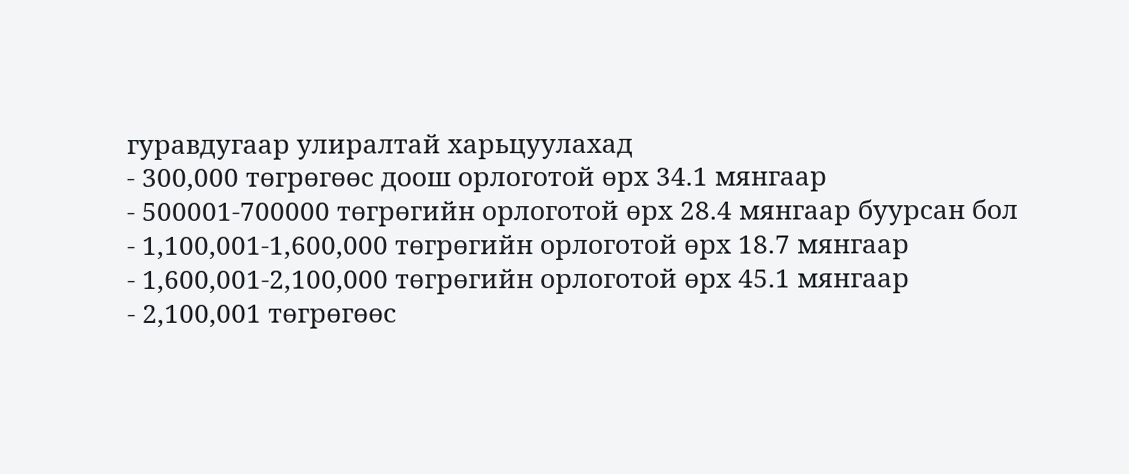гуравдугаар улиралтай харьцуулахад
- 300,000 төгрөгөөс доош орлоготой өрх 34.1 мянгаар
- 500001-700000 төгрөгийн орлоготой өрх 28.4 мянгаар буурсан бол
- 1,100,001-1,600,000 төгрөгийн орлоготой өрх 18.7 мянгаар
- 1,600,001-2,100,000 төгрөгийн орлоготой өрх 45.1 мянгаар
- 2,100,001 төгрөгөөс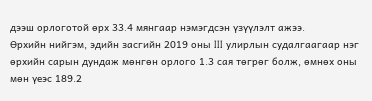дээш орлоготой өрх 33.4 мянгаар нэмэгдсэн үзүүлэлт ажээ.
Өрхийн нийгэм, эдийн засгийн 2019 оны III улирлын судалгаагаар нэг өрхийн сарын дундаж мөнгөн орлого 1.3 сая төгрөг болж, өмнөх оны мөн үеэс 189.2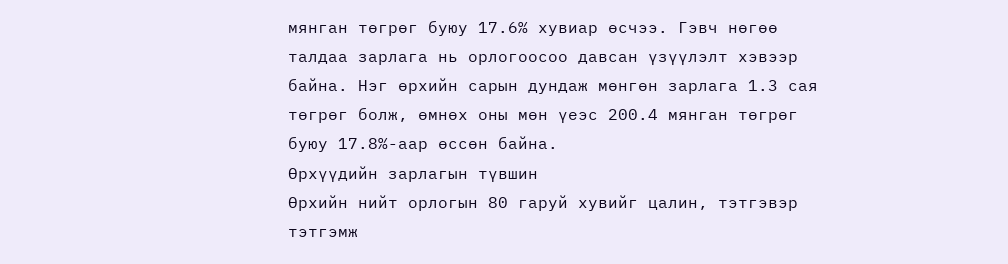мянган төгрөг буюу 17.6% хувиар өсчээ. Гэвч нөгөө талдаа зарлага нь орлогоосоо давсан үзүүлэлт хэвээр байна. Нэг өрхийн сарын дундаж мөнгөн зарлага 1.3 сая төгрөг болж, өмнөх оны мөн үеэс 200.4 мянган төгрөг буюу 17.8%-аар өссөн байна.
Өрхүүдийн зарлагын түвшин
Өрхийн нийт орлогын 80 гаруй хувийг цалин, тэтгэвэр тэтгэмж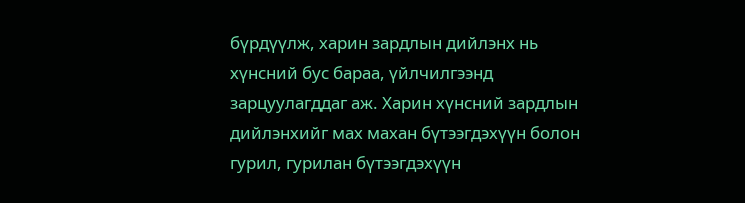бүрдүүлж, харин зардлын дийлэнх нь хүнсний бус бараа, үйлчилгээнд зарцуулагддаг аж. Харин хүнсний зардлын дийлэнхийг мах махан бүтээгдэхүүн болон гурил, гурилан бүтээгдэхүүн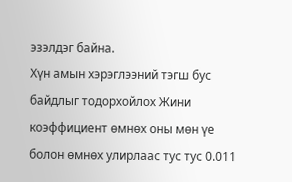эзэлдэг байна.
Хүн амын хэрэглээний тэгш бус байдлыг тодорхойлох Жини коэффициент өмнөх оны мөн үе болон өмнөх улирлаас тус тус 0.011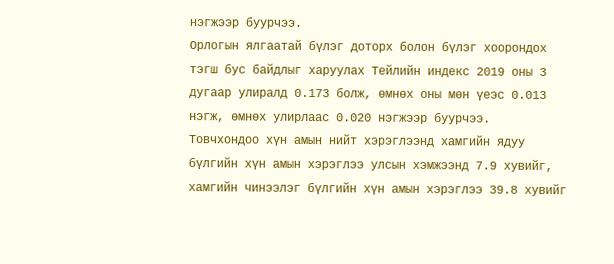нэгжээр буурчээ.
Орлогын ялгаатай бүлэг доторх болон бүлэг хоорондох тэгш бус байдлыг харуулах Тейлийн индекс 2019 оны 3 дугаар улиралд 0.173 болж, өмнөх оны мөн үеэс 0.013 нэгж, өмнөх улирлаас 0.020 нэгжээр буурчээ.
Товчхондоо хүн амын нийт хэрэглээнд хамгийн ядуу бүлгийн хүн амын хэрэглээ улсын хэмжээнд 7.9 хувийг, хамгийн чинээлэг бүлгийн хүн амын хэрэглээ 39.8 хувийг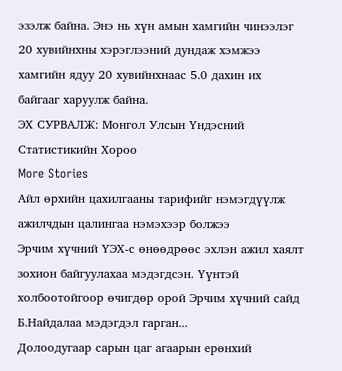эзэлж байна. Энэ нь хүн амын хамгийн чинээлэг 20 хувийнхны хэрэглээний дундаж хэмжээ хамгийн ядуу 20 хувийнхнаас 5.0 дахин их байгааг харуулж байна.
ЭХ СУРВАЛЖ: Монгол Улсын Үндэсний Статистикийн Хороо
More Stories
Айл өрхийн цахилгааны тарифийг нэмэгдүүлж ажилчдын цалингаа нэмэхээр болжээ
Эрчим хүчний ҮЭХ-с өнөөдрөөс эхлэн ажил хаялт зохион байгуулахаа мэдэгдсэн. Үүнтэй холбоотойгоор өчигдөр орой Эрчим хүчний сайд Б.Найдалаа мэдэгдэл гарган...
Долоодугаар сарын цаг агаарын ерөнхий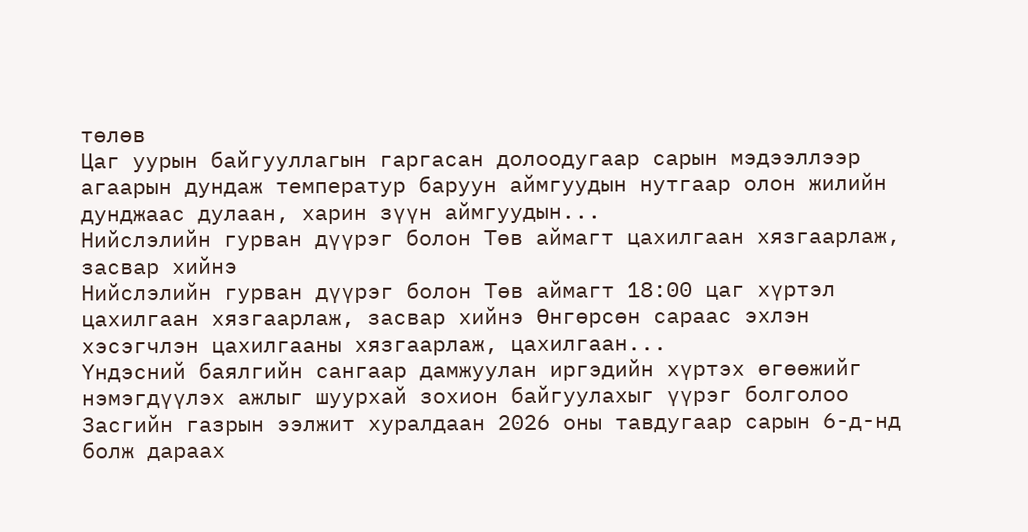төлөв
Цаг уурын байгууллагын гаргасан долоодугаар сарын мэдээллээр агаарын дундаж температур баруун аймгуудын нутгаар олон жилийн дунджаас дулаан, харин зүүн аймгуудын...
Нийслэлийн гурван дүүрэг болон Төв аймагт цахилгаан хязгаарлаж, засвар хийнэ
Нийслэлийн гурван дүүрэг болон Төв аймагт 18:00 цаг хүртэл цахилгаан хязгаарлаж, засвар хийнэ Өнгөрсөн сараас эхлэн хэсэгчлэн цахилгааны хязгаарлаж, цахилгаан...
Үндэсний баялгийн сангаар дамжуулан иргэдийн хүртэх өгөөжийг нэмэгдүүлэх ажлыг шуурхай зохион байгуулахыг үүрэг болголоо
Засгийн газрын ээлжит хуралдаан 2026 оны тавдугаар сарын 6-д-нд болж дараах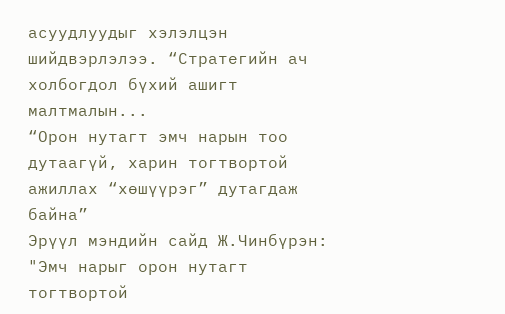асуудлуудыг хэлэлцэн шийдвэрлэлээ. “Стратегийн ач холбогдол бүхий ашигт малтмалын...
“Орон нутагт эмч нарын тоо дутаагүй, харин тогтвортой ажиллах “хөшүүрэг” дутагдаж байна”
Эрүүл мэндийн сайд Ж.Чинбүрэн: "Эмч нарыг орон нутагт тогтвортой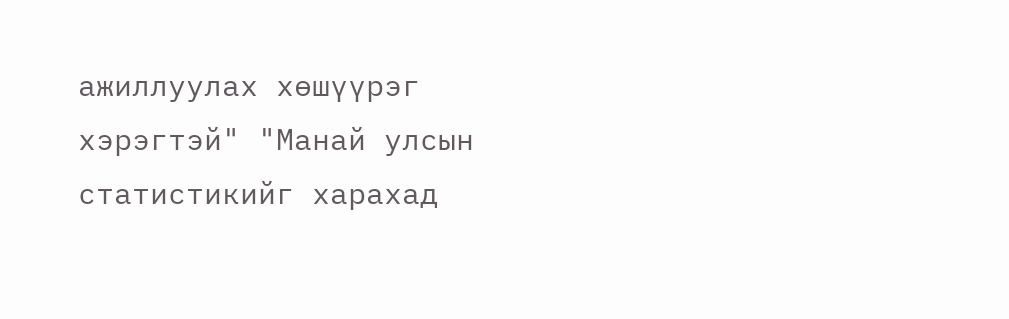ажиллуулах хөшүүрэг хэрэгтэй" "Манай улсын статистикийг харахад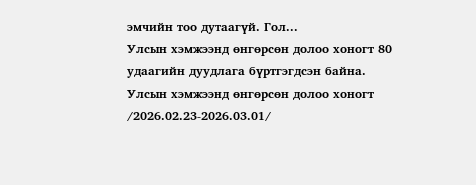эмчийн тоо дутаагүй. Гол...
Улсын хэмжээнд өнгөрсөн долоо хоногт 80 удаагийн дуудлага бүртгэгдсэн байна.
Улсын хэмжээнд өнгөрсөн долоо хоногт /2026.02.23-2026.03.01/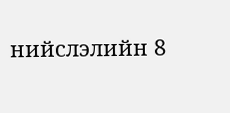нийслэлийн 8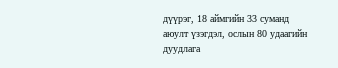дүүрэг, 18 аймгийн 33 суманд аюулт үзэгдэл, ослын 80 удаагийн дуудлага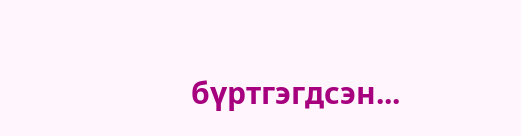бүртгэгдсэн...